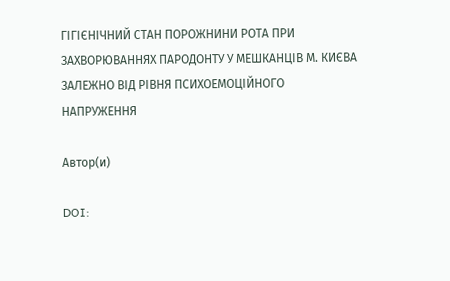ГІГІЄНІЧНИЙ СТАН ПОРОЖНИНИ РОТА ПРИ ЗАХВОРЮВАННЯХ ПАРОДОНТУ У МЕШКАНЦІВ М. КИЄВА ЗАЛЕЖНО ВІД РІВНЯ ПСИХОЕМОЦІЙНОГО НАПРУЖЕННЯ

Автор(и)

DOI: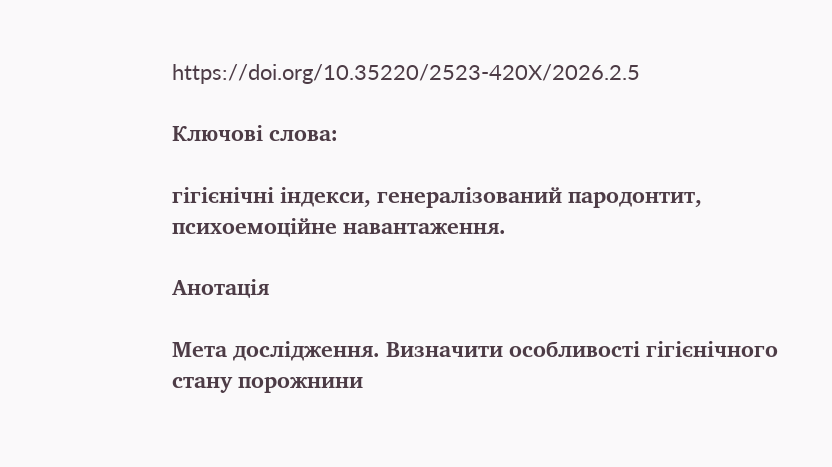https://doi.org/10.35220/2523-420X/2026.2.5

Ключові слова:

гігієнічні індекси, генералізований пародонтит, психоемоційне навантаження.

Анотація

Мета дослідження. Визначити особливості гігієнічного стану порожнини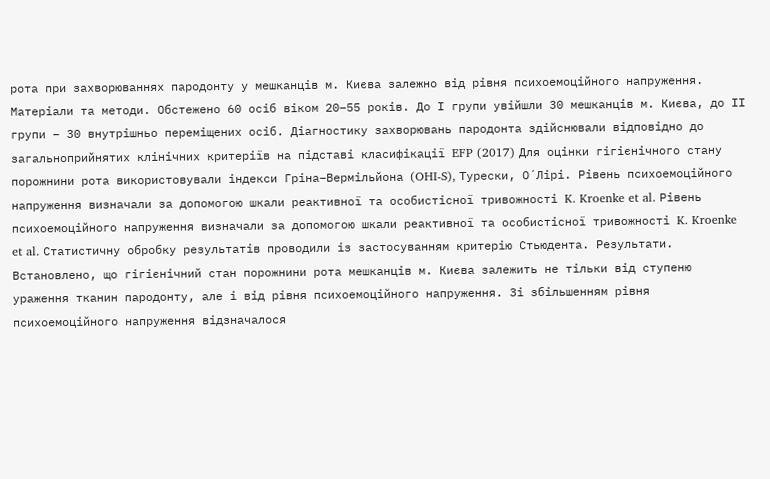рота при захворюваннях пародонту у мешканців м. Києва залежно від рівня психоемоційного напруження. Матеріали та методи. Обстежено 60 осіб віком 20–55 років. До І групи увійшли 30 мешканців м. Києва, до ІІ групи – 30 внутрішньо переміщених осіб. Діагностику захворювань пародонта здійснювали відповідно до загальноприйнятих клінічних критеріїв на підставі класифікації EFP (2017) Для оцінки гігієнічного стану порожнини рота використовували індекси Гріна–Вермільйона (OHI-S), Турески, О´Лірі. Рівень психоемоційного напруження визначали за допомогою шкали реактивної та особистісної тривожності K. Kroenke et al. Рівень психоемоційного напруження визначали за допомогою шкали реактивної та особистісної тривожності K. Kroenke et al. Статистичну обробку результатів проводили із застосуванням критерію Стьюдента. Результати. Встановлено, що гігієнічний стан порожнини рота мешканців м. Києва залежить не тільки від ступеню ураження тканин пародонту, але і від рівня психоемоційного напруження. Зі збільшенням рівня психоемоційного напруження відзначалося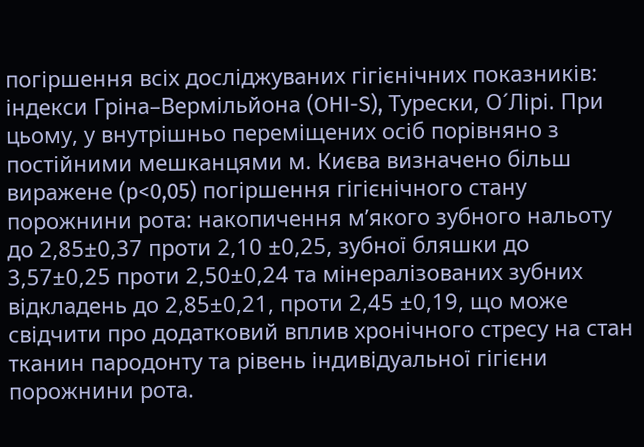погіршення всіх досліджуваних гігієнічних показників: індекси Гріна–Вермільйона (OHI-S), Турески, О´Лірі. При цьому, у внутрішньо переміщених осіб порівняно з постійними мешканцями м. Києва визначено більш виражене (p<0,05) погіршення гігієнічного стану порожнини рота: накопичення м’якого зубного нальоту до 2,85±0,37 проти 2,10 ±0,25, зубної бляшки до 3,57±0,25 проти 2,50±0,24 та мінералізованих зубних відкладень до 2,85±0,21, проти 2,45 ±0,19, що може свідчити про додатковий вплив хронічного стресу на стан тканин пародонту та рівень індивідуальної гігієни порожнини рота.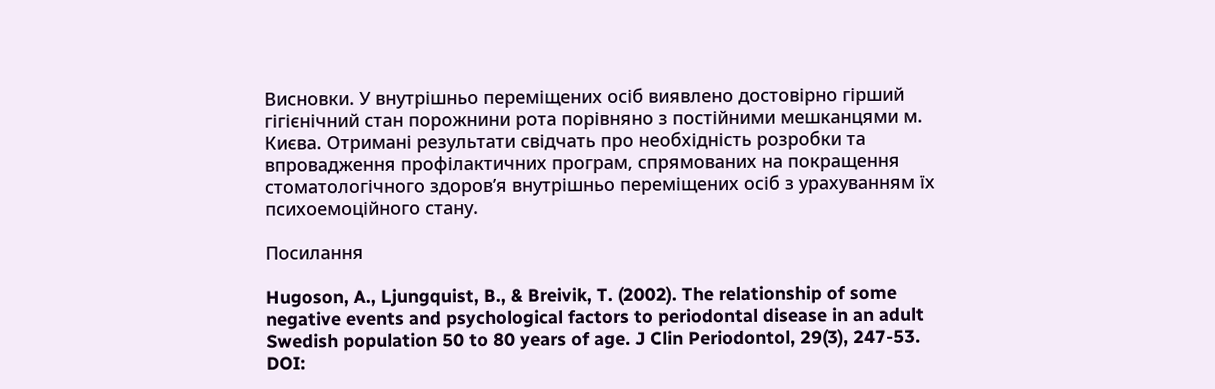Висновки. У внутрішньо переміщених осіб виявлено достовірно гірший гігієнічний стан порожнини рота порівняно з постійними мешканцями м. Києва. Отримані результати свідчать про необхідність розробки та впровадження профілактичних програм, спрямованих на покращення стоматологічного здоров’я внутрішньо переміщених осіб з урахуванням їх психоемоційного стану.

Посилання

Hugoson, A., Ljungquist, B., & Breivik, T. (2002). The relationship of some negative events and psychological factors to periodontal disease in an adult Swedish population 50 to 80 years of age. J Clin Periodontol, 29(3), 247-53. DOI: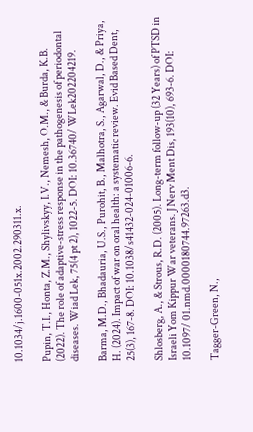10.1034/j.1600-051x.2002.290311.x.

Pupin, T.I., Honta, Z.M., Shylivskyy, I.V., Nemesh, O.M., & Burda, K.B. (2022). The role of adaptive-stress response in the pathogenesis of periodontal diseases. Wiad Lek, 75(4 pt 2), 1022-5. DOI: 10.36740/ WLek202204219.

Barma, M.D., Bhadauria, U.S., Purohit, B., Malhotra, S., Agarwal, D., & Priya, H. (2024). Impact of war on oral health: a systematic review. Evid Based Dent, 25(3), 167-8. DOI: 10.1038/s41432-024-01006-6.

Shlosberg, A., & Strous, R.D. (2005). Long-term follow-up (32 Years) of PTSD in Israeli Yom Kippur War veterans. J Nerv Ment Dis, 193(10), 693-6. DOI: 10.1097/ 01.nmd.0000180744.97263.d3.

Tagger-Green, N.,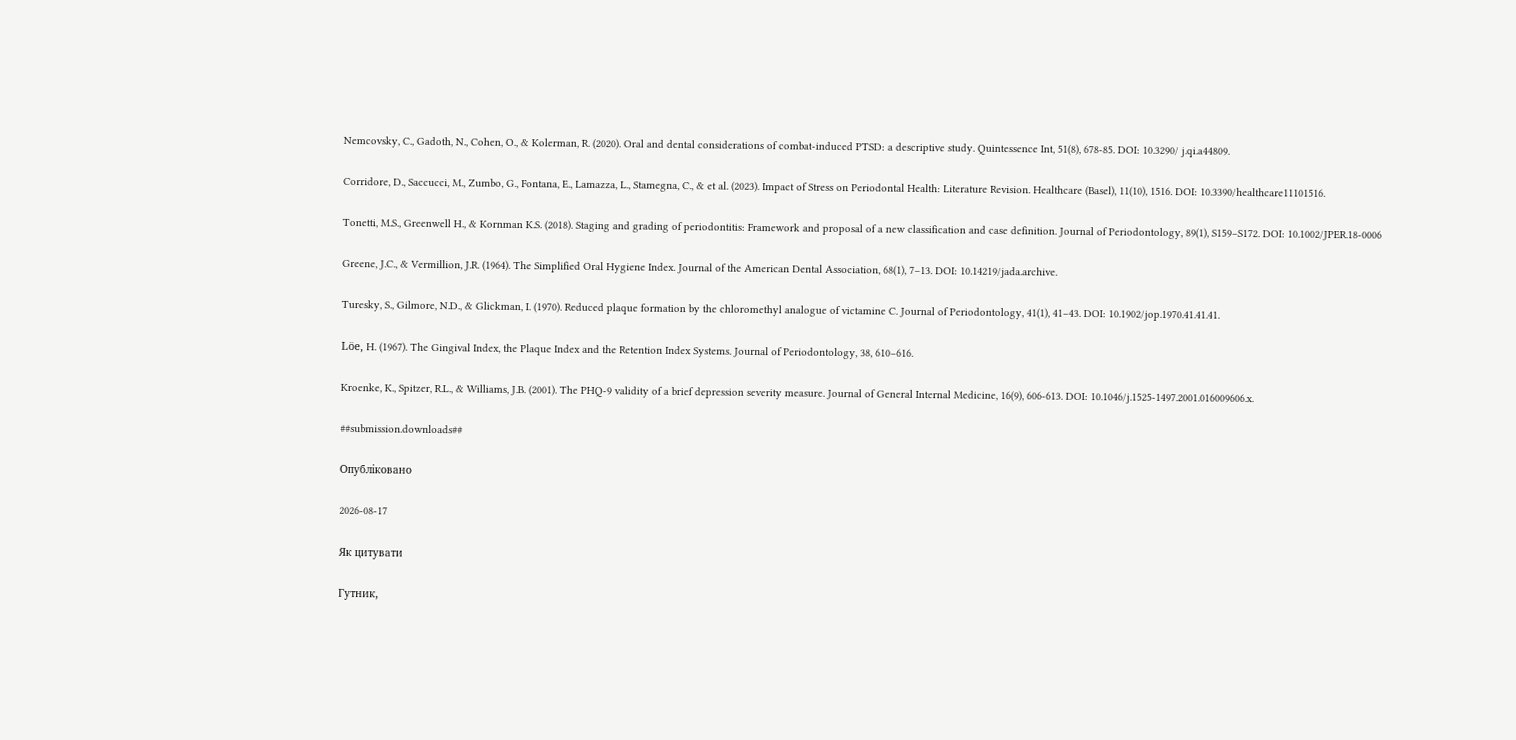Nemcovsky, C., Gadoth, N., Cohen, O., & Kolerman, R. (2020). Oral and dental considerations of combat-induced PTSD: a descriptive study. Quintessence Int, 51(8), 678-85. DOI: 10.3290/ j.qi.a44809.

Corridore, D., Saccucci, M., Zumbo, G., Fontana, E., Lamazza, L., Stamegna, C., & et al. (2023). Impact of Stress on Periodontal Health: Literature Revision. Healthcare (Basel), 11(10), 1516. DOI: 10.3390/healthcare11101516.

Tonetti, M.S., Greenwell H., & Kornman K.S. (2018). Staging and grading of periodontitis: Framework and proposal of a new classification and case definition. Journal of Periodontology, 89(1), S159–S172. DOI: 10.1002/JPER.18-0006

Greene, J.C., & Vermillion, J.R. (1964). The Simplified Oral Hygiene Index. Journal of the American Dental Association, 68(1), 7–13. DOI: 10.14219/jada.archive.

Turesky, S., Gilmore, N.D., & Glickman, I. (1970). Reduced plaque formation by the chloromethyl analogue of victamine C. Journal of Periodontology, 41(1), 41–43. DOI: 10.1902/jop.1970.41.41.41.

Löe, H. (1967). The Gingival Index, the Plaque Index and the Retention Index Systems. Journal of Periodontology, 38, 610–616.

Kroenke, K., Spitzer, R.L., & Williams, J.B. (2001). The PHQ-9 validity of a brief depression severity measure. Journal of General Internal Medicine, 16(9), 606-613. DOI: 10.1046/j.1525-1497.2001.016009606.x.

##submission.downloads##

Опубліковано

2026-08-17

Як цитувати

Гутник,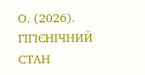О. (2026). ГІГІЄНІЧНИЙ СТАН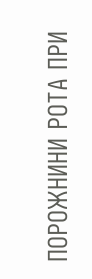ПОРОЖНИНИ РОТА ПРИ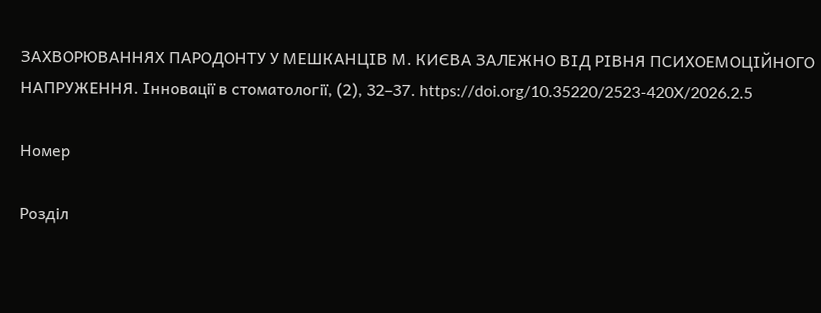ЗАХВОРЮВАННЯХ ПАРОДОНТУ У МЕШКАНЦІВ М. КИЄВА ЗАЛЕЖНО ВІД РІВНЯ ПСИХОЕМОЦІЙНОГО НАПРУЖЕННЯ. Інновації в стоматології, (2), 32–37. https://doi.org/10.35220/2523-420X/2026.2.5

Номер

Розділ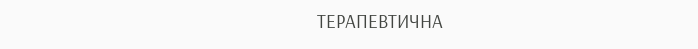ТЕРАПЕВТИЧНА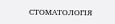СТОМАТОЛОГІЯ